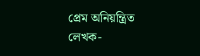প্ৰেম অনিয়ন্ত্ৰিত
লেখক-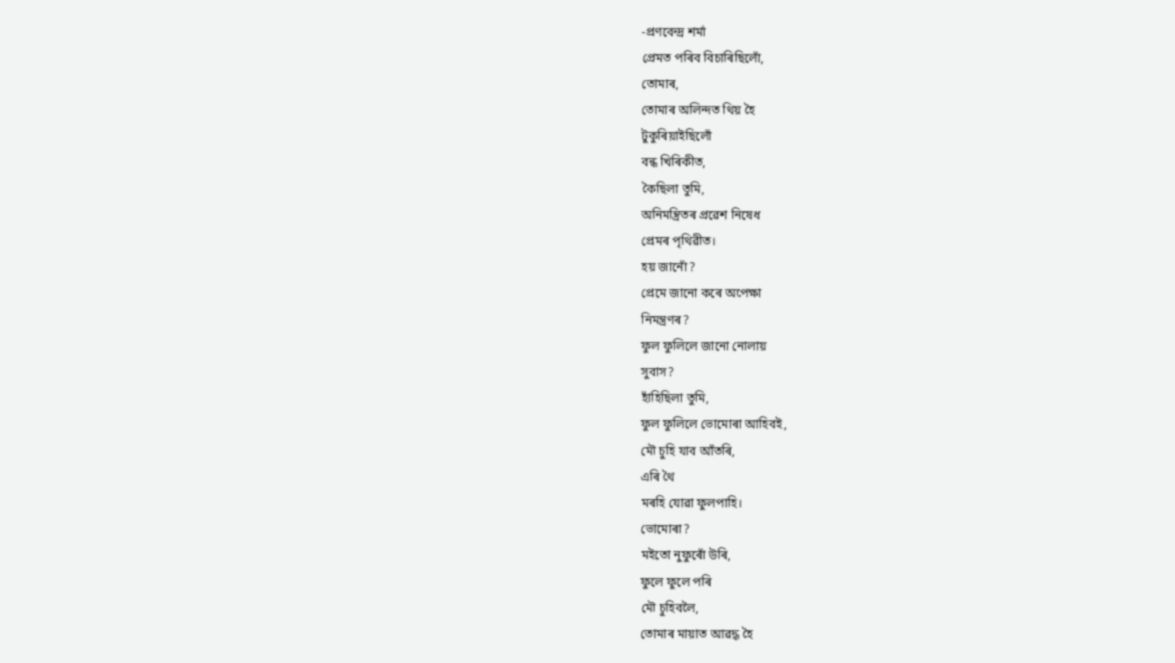-প্ৰণবেন্দ্ৰ শৰ্মা
প্ৰেমত পৰিব বিচাৰিছিলোঁ,
তোমাৰ,
তোমাৰ অলিন্দত থিয় হৈ
টুকুৰিয়াইছিলোঁ
বন্ধ খিৰিকীত,
কৈছিলা তুমি,
অনিমন্ত্ৰিতৰ প্ৰৱেশ নিষেধ
প্ৰেমৰ পৃথিৱীত।
হয় জানোঁ?
প্ৰেমে জানো কৰে অপেক্ষা
নিমন্ত্ৰণৰ?
ফুল ফুলিলে জানো নোলায়
সুবাস?
হাঁহিছিলা তুমি,
ফুল ফুলিলে ভোমোৰা আহিবই,
মৌ চুহি যাব আঁতৰি,
এৰি থৈ
মৰহি যোৱা ফুলপাহি।
ভোমোৰা?
মইতো নুফুৰোঁ উৰি,
ফুলে ফুলে পৰি
মৌ চুহিবলৈ,
তোমাৰ মায়াত আৱদ্ধ হৈ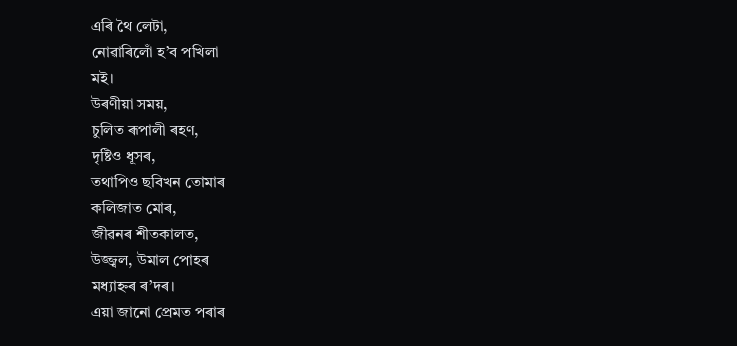এৰি থৈ লেটা,
নোৱাৰিলোঁ হ’ব পখিলা
মই।
উৰণীয়া সময়,
চুলিত ৰূপালী ৰহণ,
দৃষ্টিও ধূসৰ,
তথাপিও ছবিখন তোমাৰ
কলিজাত মোৰ,
জীৱনৰ শীতকালত,
উজ্জ্বল, উমাল পোহৰ
মধ্যাহ্নৰ ৰ’দৰ।
এয়া জানো প্ৰেমত পৰাৰ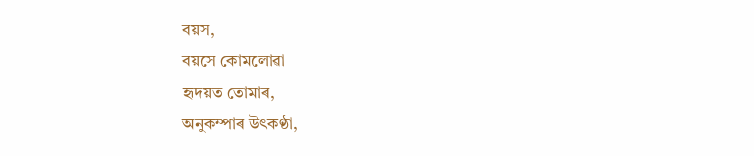বয়স,
বয়সে কোমলোৱা
হৃদয়ত তোমাৰ,
অনুকম্পাৰ উৎকণ্ঠা,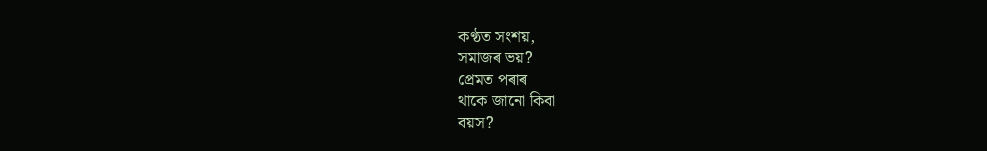কণ্ঠত সংশয়,
সমাজৰ ভয়?
প্ৰেমত পৰাৰ
থাকে জানো কিবা
বয়স?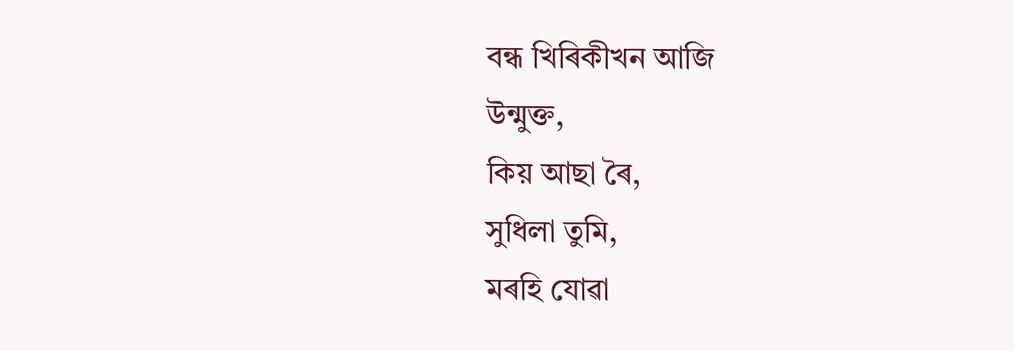বন্ধ খিৰিকীখন আজি
উন্মুক্ত,
কিয় আছা ৰৈ,
সুধিলা তুমি,
মৰহি যোৱা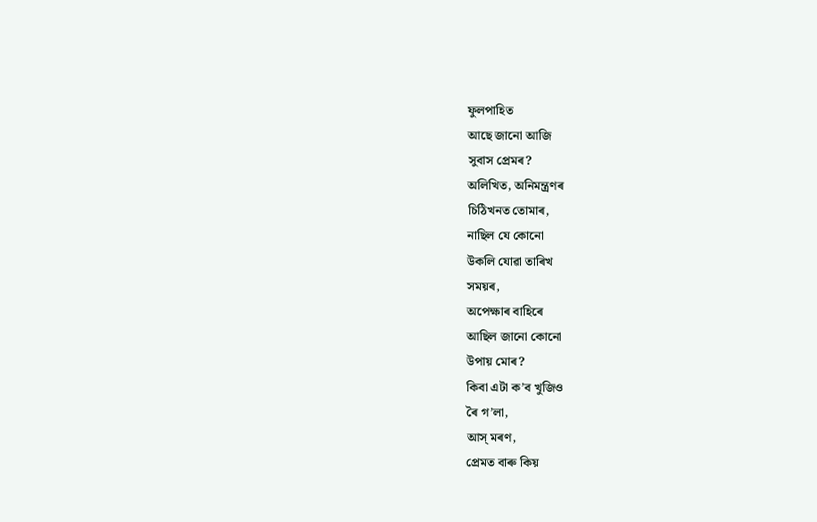ফুলপাহিত
আছে জানো আজি
সুবাস প্ৰেমৰ?
অলিখিত, অনিমন্ত্ৰণৰ
চিঠিখনত তোমাৰ,
নাছিল যে কোনো
উকলি যোৱা তাৰিখ
সময়ৰ,
অপেক্ষাৰ বাহিৰে
আছিল জানো কোনো
উপায় মোৰ?
কিবা এটা ক’ব খুজিও
ৰৈ গ’লা,
আস্ মৰণ,
প্ৰেমত বাৰু কিয়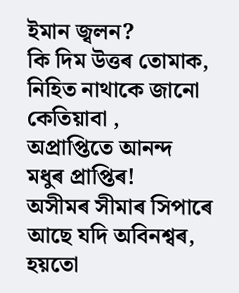ইমান জ্বলন?
কি দিম উত্তৰ তোমাক,
নিহিত নাথাকে জানো কেতিয়াবা ,
অপ্ৰাপ্তিতে আনন্দ
মধুৰ প্ৰাপ্তিৰ!
অসীমৰ সীমাৰ সিপাৰে
আছে যদি অবিনশ্বৰ,
হয়তো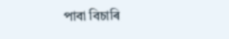পাবা বিচাৰি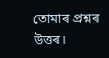তোমাৰ প্ৰশ্নৰ
উত্তৰ।